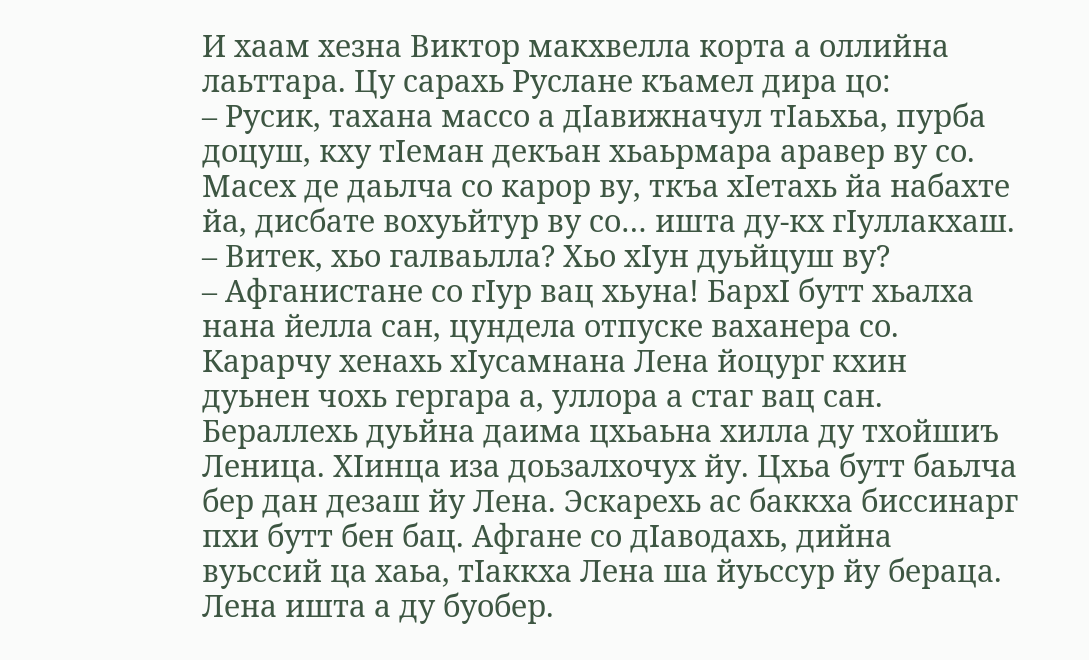И хаам хезна Виктор макхвелла корта а оллийна лаьттара. Цу сарахь Руслане къамел дира цо:
– Русик, тахана массо а дIавижначул тIаьхьа, пурба доцуш, кху тIеман декъан хьаьрмара аравер ву со. Масех де даьлча со карор ву, ткъа хIетахь йа набахте йа, дисбате вохуьйтур ву со… ишта ду-кх гIуллакхаш.
– Витек, хьо галваьлла? Хьо хIун дуьйцуш ву?
– Афганистане со гIур вац хьуна! БархI бутт хьалха нана йелла сан, цундела отпуске ваханера со. Карарчу хенахь хIусамнана Лена йоцург кхин дуьнен чохь гергара а, уллора а стаг вац сан. Бераллехь дуьйна даима цхьаьна хилла ду тхойшиъ Леница. ХIинца иза доьзалхочух йу. Цхьа бутт баьлча бер дан дезаш йу Лена. Эскарехь ас баккха биссинарг пхи бутт бен бац. Афгане со дIаводахь, дийна вуьссий ца хаьа, тIаккха Лена ша йуьссур йу бераца. Лена ишта а ду буобер.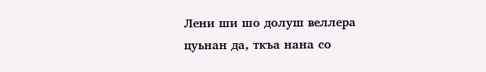Лени ши шо долуш веллера цуьнан да, ткъа нана со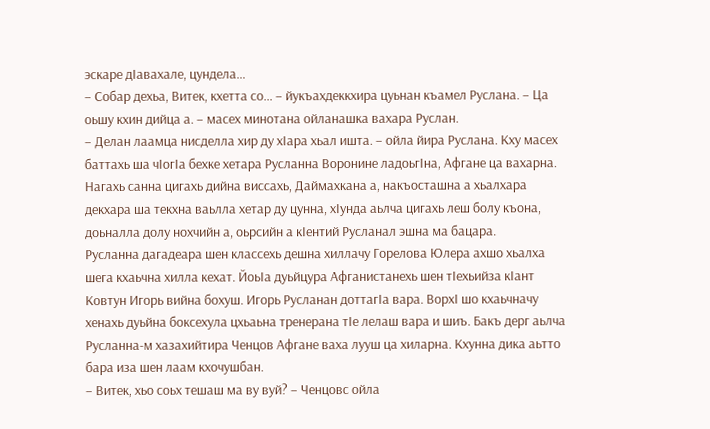эскаре дIавахале, цундела…
– Собар дехьа, Витек, кхетта со… – йукъахдеккхира цуьнан къамел Руслана. – Ца оьшу кхин дийца а. – масех минотана ойланашка вахара Руслан.
– Делан лаамца нисделла хир ду хIара хьал ишта. – ойла йира Руслана. Кху масех баттахь ша чIогIа бехке хетара Русланна Воронине ладоьгIна, Афгане ца вахарна. Нагахь санна цигахь дийна виссахь, Даймахкана а, накъосташна а хьалхара декхара ша текхна ваьлла хетар ду цунна, хIунда аьлча цигахь леш болу къона, доьналла долу нохчийн а, оьрсийн а кIентий Русланал эшна ма бацара.
Русланна дагадеара шен классехь дешна хиллачу Горелова Юлера ахшо хьалха шега кхаьчна хилла кехат. ЙоьIа дуьйцура Афганистанехь шен тIехьийза кIант Ковтун Игорь вийна бохуш. Игорь Русланан доттагIа вара. ВорхI шо кхаьчначу хенахь дуьйна боксехула цхьаьна тренерана тIе лелаш вара и шиъ. Бакъ дерг аьлча Русланна-м хазахийтира Ченцов Афгане ваха лууш ца хиларна. Кхунна дика аьтто бара иза шен лаам кхочушбан.
– Витек, хьо соьх тешаш ма ву вуй? – Ченцовс ойла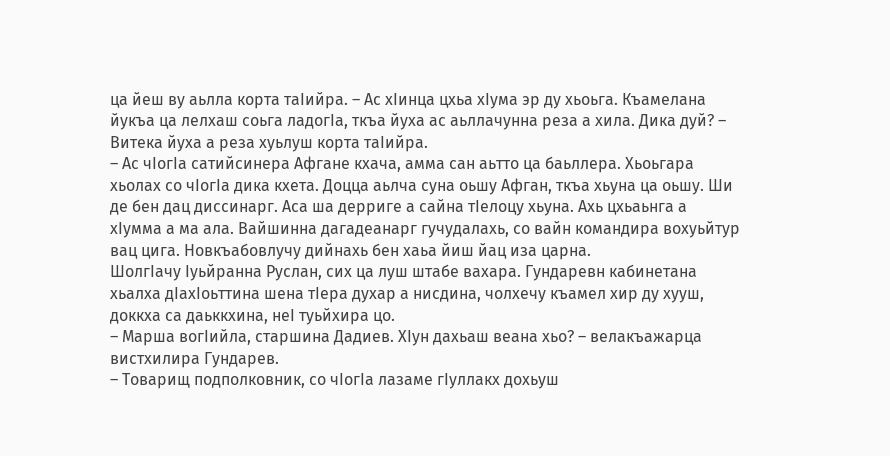ца йеш ву аьлла корта таIийра. – Ас хIинца цхьа хIума эр ду хьоьга. Къамелана йукъа ца лелхаш соьга ладогIа, ткъа йуха ас аьллачунна реза а хила. Дика дуй? – Витека йуха а реза хуьлуш корта таIийра.
– Ас чIогIа сатийсинера Афгане кхача, амма сан аьтто ца баьллера. Хьоьгара хьолах со чIогIа дика кхета. Доцца аьлча суна оьшу Афган, ткъа хьуна ца оьшу. Ши де бен дац диссинарг. Аса ша дерриге а сайна тIелоцу хьуна. Ахь цхьаьнга а хIумма а ма ала. Вайшинна дагадеанарг гучудалахь, со вайн командира вохуьйтур вац цига. Новкъабовлучу дийнахь бен хаьа йиш йац иза царна.
ШолгIачу Iуьйранна Руслан, сих ца луш штабе вахара. Гундаревн кабинетана хьалха дIахIоьттина шена тIера духар а нисдина, чолхечу къамел хир ду хууш, доккха са даьккхина, неI туьйхира цо.
– Марша вогIийла, старшина Дадиев. ХIун дахьаш веана хьо? – велакъажарца вистхилира Гундарев.
– Товарищ подполковник, со чIогIа лазаме гIуллакх дохьуш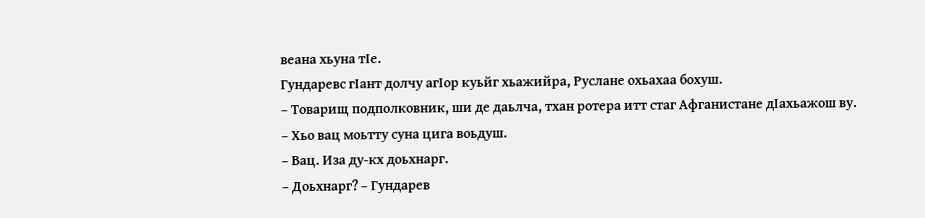веана хьуна тIе.
Гундаревс гIант долчу агIор куьйг хьажийра, Руслане охьахаа бохуш.
– Товарищ подполковник, ши де даьлча, тхан ротера итт стаг Афганистане дIахьажош ву.
– Хьо вац моьтту суна цига воьдуш.
– Вац. Иза ду-кх доьхнарг.
– Доьхнарг? – Гундарев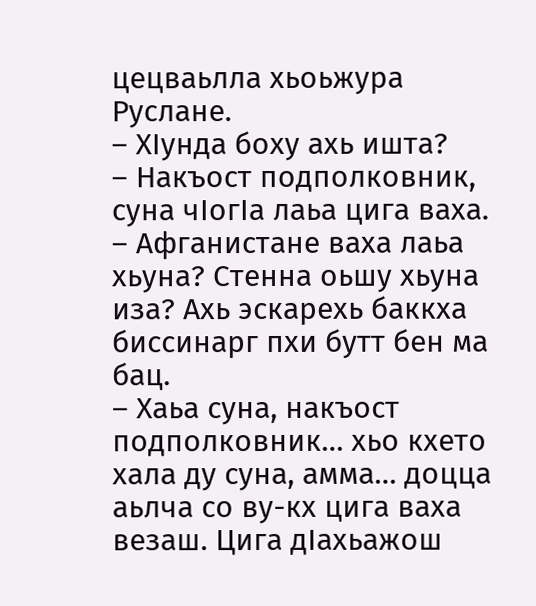цецваьлла хьоьжура Руслане.
– ХIунда боху ахь ишта?
– Накъост подполковник, суна чIогIа лаьа цига ваха.
– Афганистане ваха лаьа хьуна? Стенна оьшу хьуна иза? Ахь эскарехь баккха биссинарг пхи бутт бен ма бац.
– Хаьа суна, накъост подполковник… хьо кхето хала ду суна, амма… доцца аьлча со ву-кх цига ваха везаш. Цига дIахьажош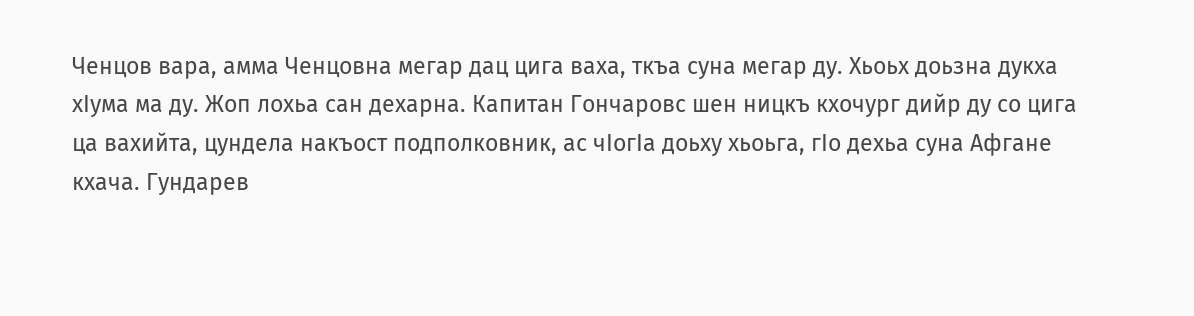Ченцов вара, амма Ченцовна мегар дац цига ваха, ткъа суна мегар ду. Хьоьх доьзна дукха хIума ма ду. Жоп лохьа сан дехарна. Капитан Гончаровс шен ницкъ кхочург дийр ду со цига ца вахийта, цундела накъост подполковник, ас чIогIа доьху хьоьга, гIо дехьа суна Афгане кхача. Гундарев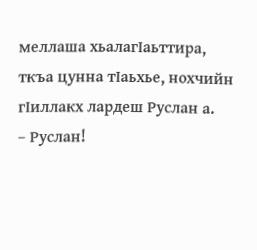меллаша хьалагIаьттира, ткъа цунна тIаьхье, нохчийн гIиллакх лардеш Руслан а.
– Руслан!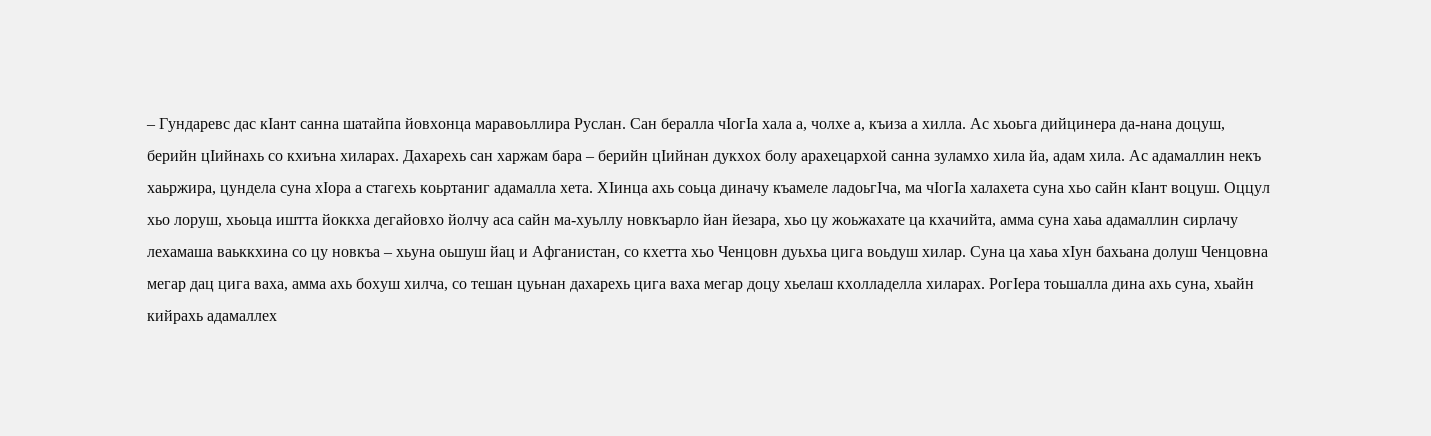– Гундаревс дас кIант санна шатайпа йовхонца маравоьллира Руслан. Сан бералла чIогIа хала а, чолхе а, къиза а хилла. Ас хьоьга дийцинера да-нана доцуш, берийн цIийнахь со кхиъна хиларах. Дахарехь сан харжам бара – берийн цIийнан дукхох болу арахецархой санна зуламхо хила йа, адам хила. Ас адамаллин некъ хаьржира, цундела суна хIора а стагехь коьртаниг адамалла хета. ХIинца ахь соьца диначу къамеле ладоьгIча, ма чIогIа халахета суна хьо сайн кIант воцуш. Оццул хьо лоруш, хьоьца иштта йоккха дегайовхо йолчу аса сайн ма-хуьллу новкъарло йан йезара, хьо цу жоьжахате ца кхачийта, амма суна хаьа адамаллин сирлачу лехамаша ваьккхина со цу новкъа – хьуна оьшуш йац и Афганистан, со кхетта хьо Ченцовн дуьхьа цига воьдуш хилар. Суна ца хаьа хIун бахьана долуш Ченцовна мегар дац цига ваха, амма ахь бохуш хилча, со тешан цуьнан дахарехь цига ваха мегар доцу хьелаш кхолладелла хиларах. РогIера тоьшалла дина ахь суна, хьайн кийрахь адамаллех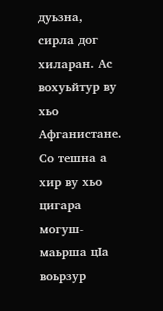дуьзна, сирла дог хиларан. Ас вохуьйтур ву хьо Афганистане. Со тешна а хир ву хьо цигара могуш-маьрша цIа воьрзур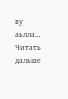ву аьлла…
Читать дальше